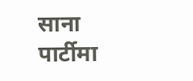साना पार्टीमा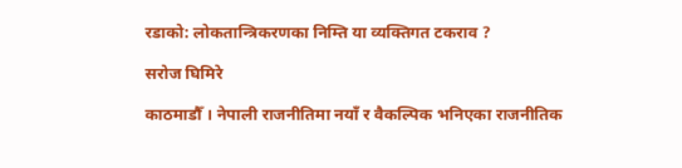रडाको: लोकतान्त्रिकरणका निम्ति या व्यक्तिगत टकराव ?

सरोज घिमिरे

काठमाडौँ । नेपाली राजनीतिमा नयाँ र वैकल्पिक भनिएका राजनीतिक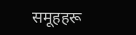समूहहरू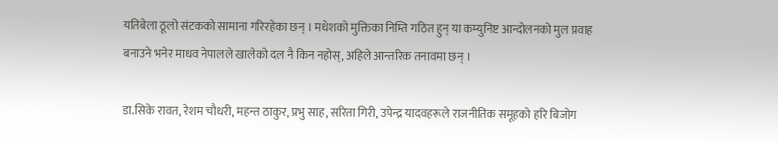यतिबेला ठूलो संटकको सामाना गरिरहेका छन् । मधेशको मुक्तिका निम्ति गठित हुन् या कम्युनिष्ट आन्दोलनको मुल प्रवाह बनाउने भनेर माधव नेपालले खालेको दल नै किन नहोस्, अहिले आन्तरिक तनावमा छन् ।

डा.सिके रावत, रेशम चौधरी, महन्त ठाकुर, प्रभु साह, सरिता गिरी, उपेन्द्र यादवहरूले राजनीतिक समूहको हरि बिजोग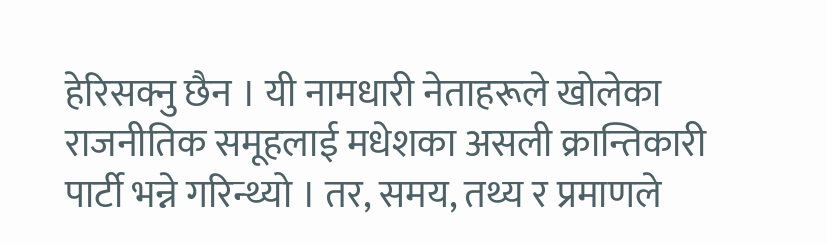हेरिसक्नु छैन । यी नामधारी नेताहरूले खोलेका राजनीतिक समूहलाई मधेशका असली क्रान्तिकारी पार्टी भन्ने गरिन्थ्यो । तर, समय, तथ्य र प्रमाणले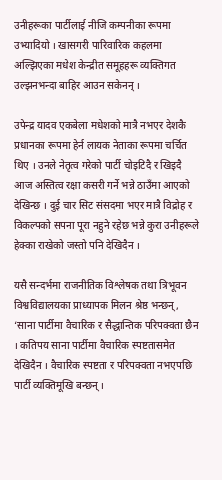उनीहरूका पार्टीलाई नीजि कम्पनीका रूपमा उभ्यादियो । खासगरी पारिवारिक कहलमा अल्झिएका मधेश केन्द्रीत समूहहरू व्यक्तिगत उल्झनभन्दा बाहिर आउन सकेनन् ।

उपेन्द्र यादव एकबेला मधेशको मात्रै नभएर देशकै प्रधानका रूपमा हेर्न लायक नेताका रूपमा चर्चित थिए । उनले नेतृत्व गरेको पार्टी चोइटिदै र खिइदै आज अस्तित्व रक्षा कसरी गर्ने भन्ने ठाउँमा आएको देखिन्छ । दुई चार सिट संसदमा भएर मात्रै विद्रोह र विकल्पको सपना पूरा नहुने रहेछ भन्ने कुरा उनीहरूले हेक्का राखेको जस्तो पनि देखिदैन ।

यसै सन्दर्भमा राजनीतिक विश्लेषक तथा त्रिभूवन विश्वविद्यालयका प्राध्यापक मिलन श्रेष्ठ भन्छन्, ‘साना पार्टीमा वैचारिक र सैद्धान्तिक परिपक्वता छैन । कतिपय साना पार्टीमा वैचारिक स्पष्टतासमेत देखिदैन । वैचारिक स्पष्टता र परिपक्वता नभएपछि पार्टी व्यक्तिमूखि बन्छन् ।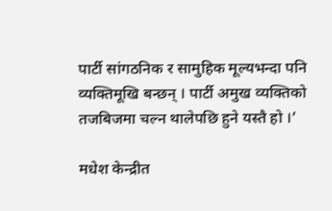पार्टी सांगठनिक र सामुहिक मूल्यभन्दा पनि व्यक्तिमूखि बन्छन् । पार्टी अमुख व्यक्तिको तजबिजमा चल्न थालेपछि हुने यस्तै हो ।’

मधेश केन्द्रीत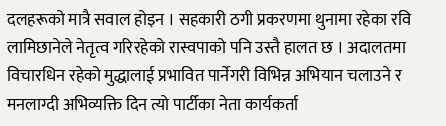दलहरूको मात्रै सवाल होइन । सहकारी ठगी प्रकरणमा थुनामा रहेका रवि लामिछानेले नेतृत्व गरिरहेको रास्वपाको पनि उस्तै हालत छ । अदालतमा विचारधिन रहेको मुद्धालाई प्रभावित पार्नेगरी विभिन्न अभियान चलाउने र मनलाग्दी अभिव्यक्ति दिन त्यो पार्टीका नेता कार्यकर्ता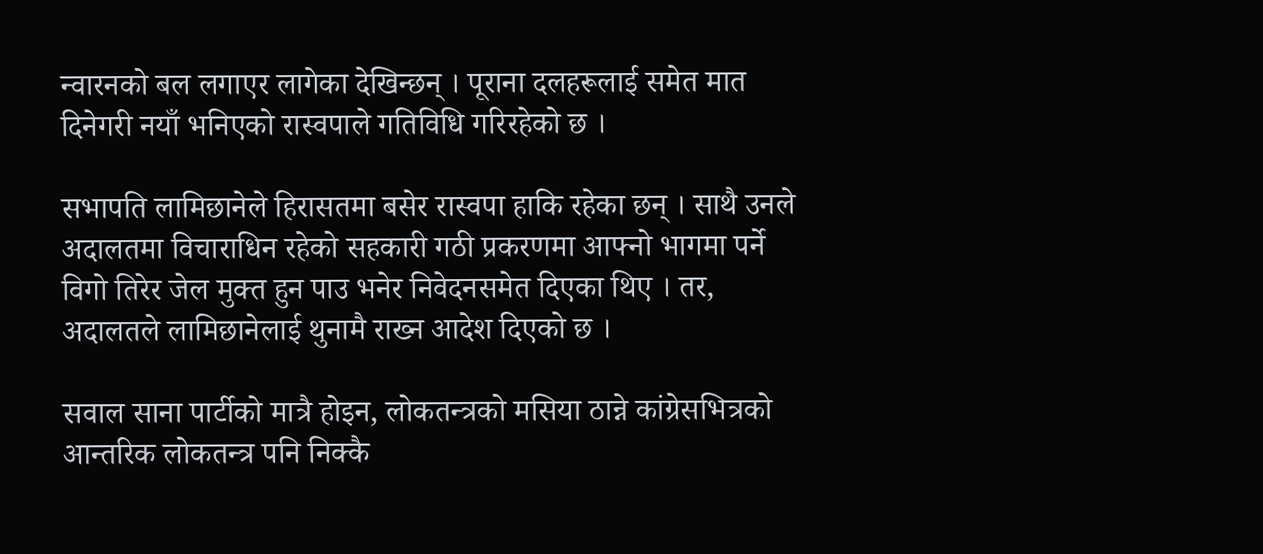न्वारनको बल लगाएर लागेका देखिन्छन् । पूराना दलहरूलाई समेत मात दिनेगरी नयाँ भनिएको रास्वपाले गतिविधि गरिरहेको छ ।

सभापति लामिछानेले हिरासतमा बसेर रास्वपा हाकि रहेका छन् । साथै उनले अदालतमा विचाराधिन रहेको सहकारी गठी प्रकरणमा आफ्नो भागमा पर्ने विगो तिरेर जेल मुक्त हुन पाउ भनेर निवेदनसमेत दिएका थिए । तर, अदालतले लामिछानेलाई थुनामै राख्न आदेश दिएको छ ।

सवाल साना पार्टीको मात्रै होइन, लोकतन्त्रको मसिया ठान्ने कांग्रेसभित्रको आन्तरिक लोकतन्त्र पनि निक्कै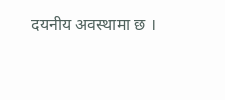दयनीय अवस्थामा छ ।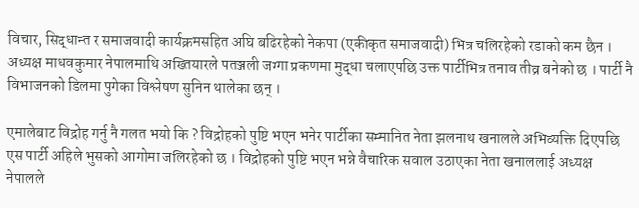विचार, सिद्धान्त र समाजवादी कार्यक्रमसहित अघि बढिरहेको नेकपा (एकीकृत समाजवादी) भित्र चलिरहेको रडाको कम छैन । अध्यक्ष माधवकुमार नेपालमाथि अख्तियारले पतञ्जली जग्गा प्रकणमा मुद्धा चलाएपछि उक्त पार्टीभित्र तनाव तीव्र बनेको छ । पार्टी नै विभाजनको डिलमा पुगेका विश्लेषण सुनिन थालेका छन् ।

एमालेबाट विद्रोह गर्नु नै गलत भयो कि ? विद्रोहको पुष्टि भएन भनेर पार्टीका सम्मानित नेता झलनाथ खनालले अभिव्यक्ति दिएपछि एस पार्टी अहिले भुसको आगोमा जलिरहेको छ । विद्रोहको पुष्टि भएन भन्ने वैचारिक सवाल उठाएका नेता खनाललाई अध्यक्ष नेपालले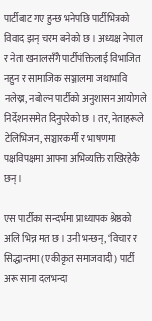पार्टीबाट गए हुन्छ भनेपछि पार्टीभित्रको विवाद झन् चरम बनेको छ । अध्यक्ष नेपाल र नेता खनालसँगै पार्टीपंक्तिलाई विभाजित नहुन र सामाजिक सञ्जालमा जथाभावि नलेख्न, नबोल्न पार्टीको अनुशासन आयोगले निर्देशनसमेत दिनुपरेको छ । तर, नेताहरूले टेलिभिजन, सञ्चारकर्मी र भाषणमा पक्षविपक्षमा आफ्ना अभिव्यक्ति राखिरहेकै छन् ।

एस पार्टीका सन्दर्भमा प्राध्यापक श्रेष्ठको अलि भिन्न मत छ । उनी भन्छन्, ‘विचार र सिद्धान्तमा (एकीकृत समाजवादी) पार्टी अरू साना दलभन्दा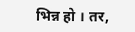भिन्न हो । तर,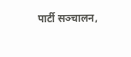पार्टी सञ्चालन,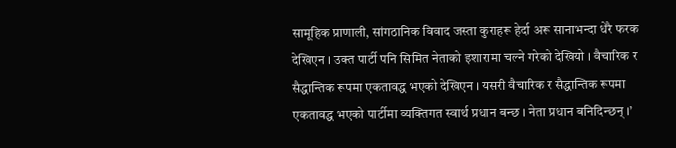सामूहिक प्राणाली, सांगठानिक विवाद जस्ता कुराहरू हेर्दा अरू सानाभन्दा धेरै फरक देखिएन । उक्त पार्टी पनि सिमित नेताको इशारामा चल्ने गरेको देखियो । वैचारिक र सैद्धान्तिक रूपमा एकतावद्ध भएको देखिएन । यसरी वैचारिक र सैद्धान्तिक रूपमा एकतावद्ध भएको पार्टीमा व्यक्तिगत स्वार्थ प्रधान बन्छ । नेता प्रधान बनिदिन्छन् ।’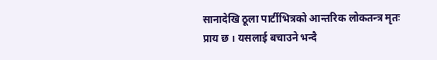सानादेखि ठूला पार्टीभित्रको आन्तरिक लोकतन्त्र मृतः प्राय छ । यसलाई बचाउने भन्दै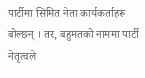पार्टीमा सिमित नेता कार्यकर्ताहरू बोल्छन् । तर, बहुमतको नाममा पार्टी नेतृत्वले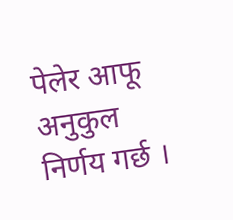पेलेर आफू अनुकुल निर्णय गर्छ ।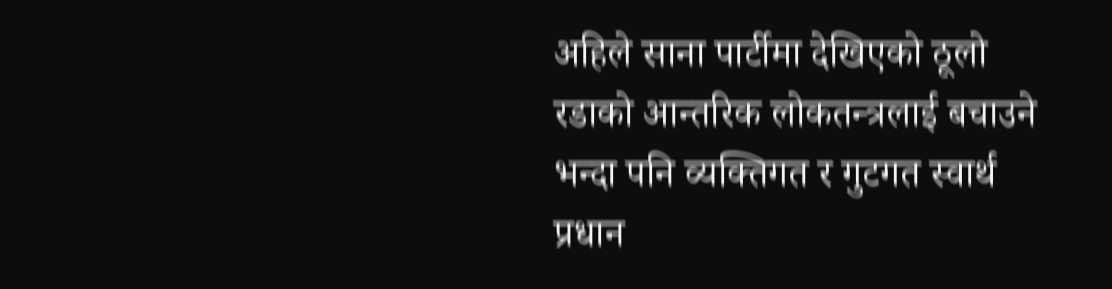अहिले साना पार्टीमा देखिएको ठूलो रडाको आन्तरिक लोकतन्त्रलाई बचाउने भन्दा पनि व्यक्तिगत र गुटगत स्वार्थ प्रधान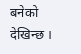बनेको देखिन्छ ।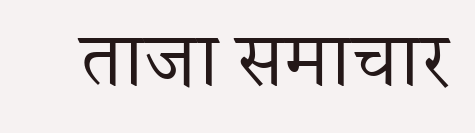ताजा समाचार